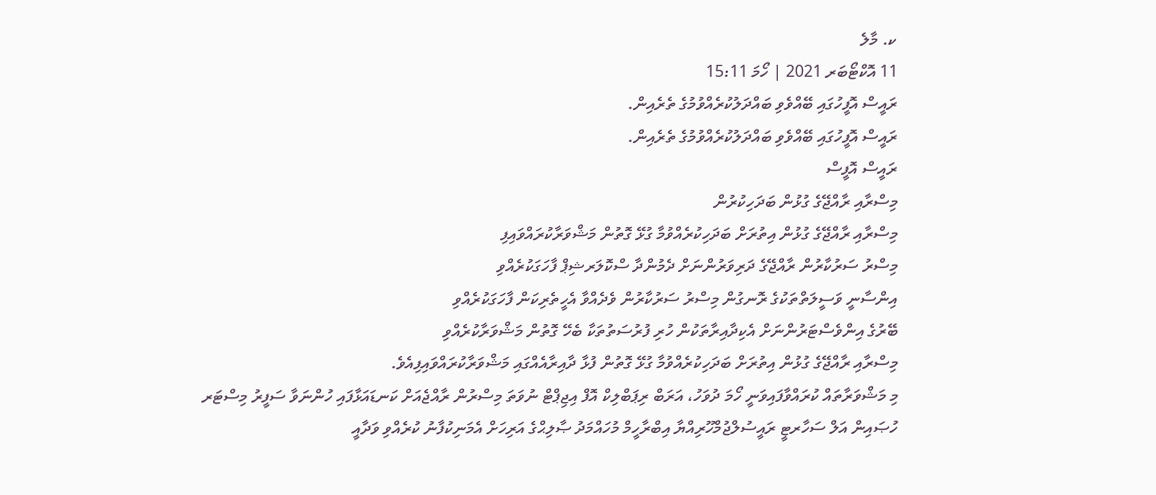ކ. މާލެ
11 އޮކްޓޯބަރ 2021 | ހޯމަ 15:11
ރައީސް އޮފީހުގައި ބޭއްވެވި ބައްދަލުކުރެއްވުމުގެ ތެރެއިން.
ރައީސް އޮފީހުގައި ބޭއްވެވި ބައްދަލުކުރެއްވުމުގެ ތެރެއިން.
ރައީސް އޮފީސް
މިސްރާއި ރާއްޖޭގެ ގުޅުން ބަދަހިކުރުން
މިސްރާއި ރާއްޖޭގެ ގުޅުން އިތުރަށް ބަދަހިކުރެއްވުމާ ގުޅޭ ގޮތުން މަޝްވަރާކުރައްވައިފި
މިސްރު ސަރުކާރުން ރާއްޖޭގެ ދަރިވަރުންނަށް ދެމުންދާ ސްކޮލަރޝިޕް ފާހަގަކުރެއްވި
އިންސާނީ ވަސީލަތްތަކުގެ ރޮނގުން މިސްރު ސަރުކާރުން ވެދެއްވާ އެހީތެރިކަން ފާހަގަކުރެއްވި
ބޭރުގެ އިންވެސްޓަރުންނަށް އެކިދާއިރާތަކުން ހުރި ފުރުސަތުތަކާ ބެހޭ ގޮތުން މަޝްވަރާކުރެއްވި
މިސްރާއި ރާއްޖޭގެ ގުޅުން އިތުރަށް ބަދަހިކުރެއްވުމާ ގުޅޭ ގޮތުން ފުޅާ ދާއިރާއެއްގައި މަޝްވަރާކުރައްވައިފިއެވެ.
މި މަޝްވަރާތައް ކުރައްވާފައިވަނީ ހޯމަ ދުވަހު، އަރަބް ރިޕަބްލިކް އޮފް އިޖިޕްޓް ނުވަތަ މިސްރުން ރާއްޖެއަށް ކަނޑައަޅާފައި ހުންނަވާ ސަފީރު މިސްޓަރ ހުޞައިން އަލް ސަހާރޓީ ރައީސުލްޖުމްހޫރިއްޔާ އިބްރާހީމް މުހައްމަދު ޞާލިޙްގެ އަރިހަށް އެމަނިކުފާނު ކުރެއްވި ވަދާއީ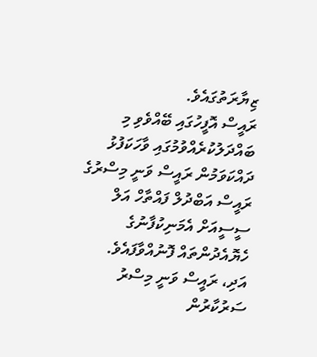ޒިޔާރަތުގައެވެ.
ރައީސް އޮފީހުގައި ބޭއްވެވި މި ބައްދަލުކުރެއްވުމުގައި ވާހަކަފުޅު ދައްކަވަމުން ރައީސް ވަނީ މިސްރުގެ ރައީސް އަބްދުލް ފައްތާހް އަލް ސީސީއަށް އެމަނިކުފާނުގެ ހެޔޮއެދުންތައް ފޮނުއްވާފައެވެ. އަދި، ރައީސް ވަނީ މިސްރު ސަރުކާރުން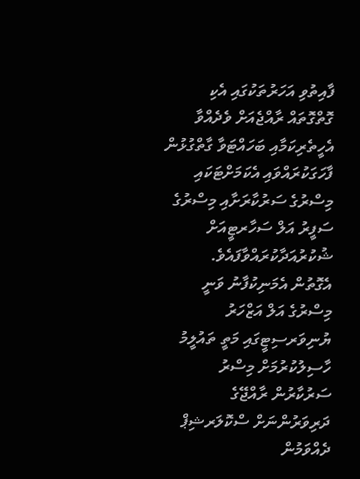ފާއިތުވި އަހަރުތަކުގައި އެކި ގޮތްގޮތައް ރާއްޖެއަށް ވެދެއްވާ އެހީތެރިކަމާއި ބަހައްޓަވާ ގާތްގުޅުން ފާހަގަކުރައްވައި އެކަމަށްޓަކައި މިސްރުގެ ސަރުކާރަށާއި މިސްރުގެ ސަފީރު އަލް ސަހާރޓީއަށް ޝުކުރުއަދާކުރައްވާފައެވެ.
އެގޮތުން އެމަނިކުފާނު ވަނީ މިސްރުގެ އަލް އަޒްހަރު ޔުނިވަރސިޓީގައި މަތީ ތައުލީމު ހާސިލުކުރުމަށް މިސްރު ސަރުކާރުން ރާއްޖޭގެ ދަރިވަރުންނަށް ސްކޮލަރޝިޕް ދެއްވަމުން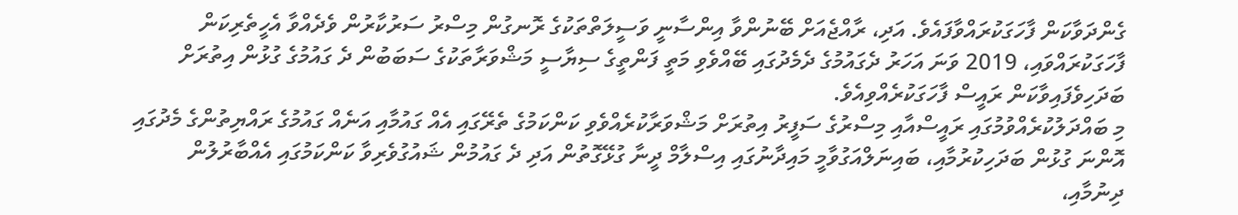ގެންދަވާކަން ފާހަގަކުރައްވާފައެވެ. އަދި، ރާއްޖެއަށް ބޭނުންވާ އިންސާނީ ވަސީލަތްތަކުގެ ރޮނގުން މިސްރު ސަރުކާރުން ވެދެއްވާ އެހީތެރިކަން ފާހަގަކުރައްވައި، 2019 ވަނަ އަހަރު ދެގައުމުގެ ދެމެދުގައި ބޭއްވެވި މަތީ ފަންތީގެ ސިޔާސީ މަޝްވަރާތަކުގެ ސަބަބުން ދެ ގައުމުގެ ގުޅުން އިތުރަށް ބަދަހިވެފައިވާކަން ރައީސް ފާހަގަކުރެއްވިއެވެ.
މި ބައްދަލުކުރެއްވުމުގައި ރައީސްއާއި މިސްރުގެ ސަފީރު އިތުރަށް މަޝްވަރާކުރެއްވެވި ކަންކަމުގެ ތެރޭގައި އެއް ގައުމާއި އަނެއް ގައުމުގެ ރައްޔިތުންގެ މެދުގައި އޮންނަ ގުޅުން ބަދަހިކުރުމާއި، ބައިނަލްއަގުވާމީ މައިދާނުގައި އިސްލާމް ދީނާ ގުޅޭގޮތުން އަދި ދެ ގައުމުން ޝައުގުވެރިވާ ކަންކަމުގައި އެއްބާރުލުން ދިނުމާއި،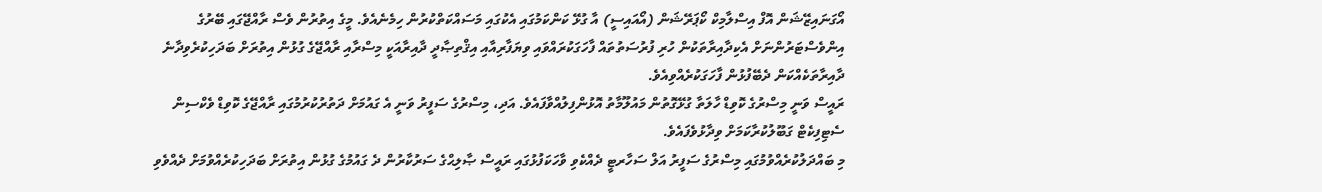އޯގަނައިޒޭޝަން އޮފް އިސްލާމިކް ކޯޕަރޭޝަން (އޯއައިސީ) އާ ގުޅޭ ކަންކަމުގައި އެކުގައި މަސައްކަތްކުރުން ހިމެނެއެވެ. މީގެ އިތުރުން ވެސް ރާއްޖޭގައި ބޭރުގެ އިންވެސްޓަރުންނަށް އެކިދާއިރާތަކުން ހުރި ފުރުސަތުތައް ފާހަގަކުރައްވައި ވިޔަފާރިއާއި އިޤްތިޞާދީ ދާއިރާއަކީ މިސްރާއި ރާއްޖޭގެ ގުޅުން އިތުރަށް ބަދަހިކުރެވިދާނެ ދާއިރާތަކެއްކަން ދެބޭފުޅުން ފާހަގަކުރެއްވިއެވެ.
ރައީސް ވަނީ މިސްރުގެ ކޮވިޑް ހާލަތާ ގުޅޭގޮތުން މައުލޫމާތު އޮޅުންފިލުއްވާފައެވެ. އަދި، މިސްރުގެ ސަފީރު ވަނީ އެ ގައުމަށް ދަތުރުކުރުމުގައި ރާއްޖޭގެ ކޮވިޑް ވެކްސިން ސެޓިފިކެޓް ގަބޫލުކުރާކަމަށް ވިދާޅުވެފައެވެ.
މި ބައްދަލުކުރެއްވުމުގައި މިސްރުގެ ސަފީރު އަލް ސަހާރޓީ ދެއްކެވި ވާހަކަފުޅުގައި ރައީސް ޞާލިޙްގެ ސަރުކާރުން ދެ ގައުމުގެ ގުޅުން އިތުރަށް ބަދަހިކުރެއްވުމަށް ދެއްވެވި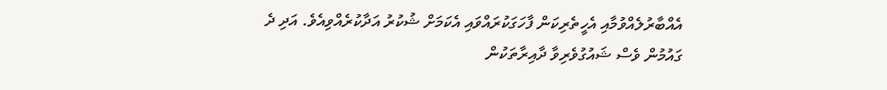އެއްބާރުލެއްވުމާއި އެހީތެރިކަން ފާހަގަކުރައްވައި އެކަމަށް ޝުކުރު އަދާކުރެއްވިއެވެ. އަދި ދެ ގައުމުން ވެސް ޝައުގުވެރިވާ ދާއިރާތަކުން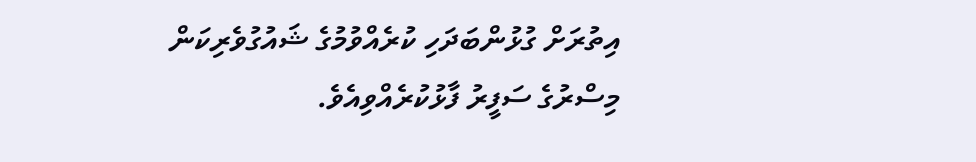އިތުރަށް ގުޅުންބަދަހި ކުރެއްވުމުގެ ޝައުގުވެރިކަން މިސްރުގެ ސަފީރު ފާޅުކުރެއްވިއެވެ.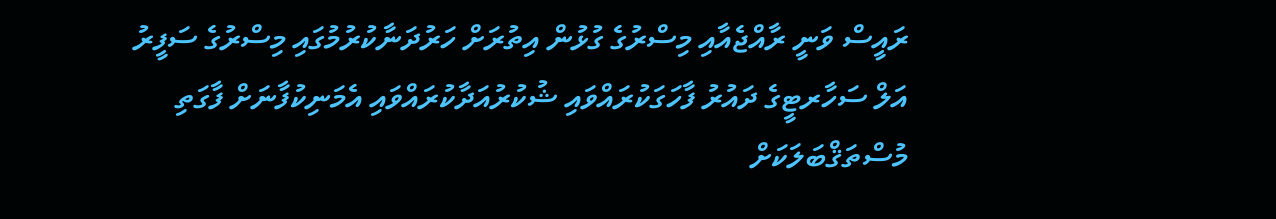ރައީސް ވަނީ ރާއްޖެއާއި މިސްރުގެ ގުޅުން އިތުރަށް ހަރުދަނާކުރުމުގައި މިސްރުގެ ސަފީރު އަލް ސަހާރޓީގެ ދައުރު ފާހަގަކުރައްވައި ޝުކުރުއަދާކުރައްވައި އެމަނިކުފާނަށް ފާގަތި މުސްތަޤްބަލަކަށް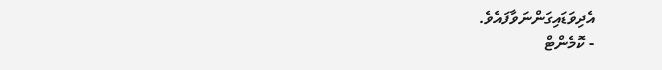އެދިވަޑައިގަންނަވާފައެވެ.
- ކޮމެންޓް